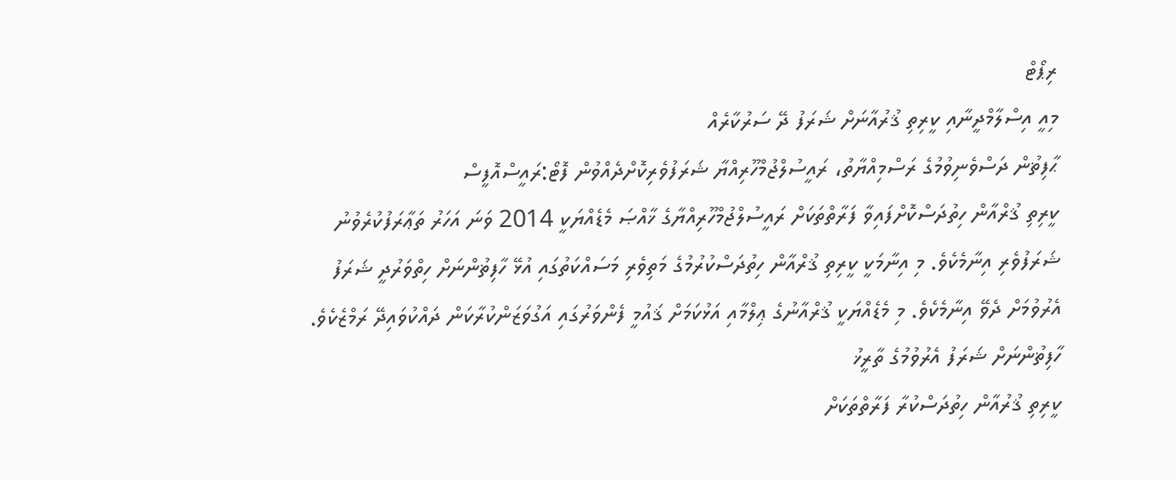ރިޕޯޓް
މިއީ އިސްލާމްދީނާއި ކީރިތި ޤުރުއާނަށް ޝަރަފު ދޭ ސަރުކާރެއް
ޙާފިޡުން ދަސްވެނިވުމުގެ ރަސްމިއްޔާތު، ރައީސުލްޖުމްހޫރިއްޔާ ޝަރަފުވެރިކޮށްދެއްވުން ފޮޓޯ:ރައީސްއޮފީސް
ކީރިތި ޤުރްއާން ހިތުދަސްކޮށްފައިވާ ފަރާތްތަކަށް ރައީސުލްޖުމްހޫރިއްޔާގެ ޚާއްޞަ މެޑެއްޔަކީ 2014 ވަނަ އަހަރު ތަޢާރަފުކުރެވުނު ޝަރަފުވެރި އިނާމެކެވެ. މި އިނާމަކީ ކީރިތި ޤުރްއާން ހިތުދަސްކުރުމުގެ މަތިވެރި މަސައްކަތުގައި އުޅޭ ހާފިޡުންނަށް ހިތްވަރުދީ ޝަރަފު އެރުވުމަށް ދެވޭ އިނާމެކެވެ. މި މެޑެއްޔަކީ ޤުރްއާނުގެ ޢިލްމާއި އަޅުކަމަށް ޤައުމީ ފެންވަރުގައި އަގުވަޒަންކުރާކަން ދައްކުވައިދޭ ރަމްޒެކެވެ.
ހާފިޡުންނަށް ޝަރަފު އެރުވުމުގެ ތާރީޚު
ކީރިތި ޤުރުއާން ހިތުދަސްކުރާ ފަރާތްތަކަށް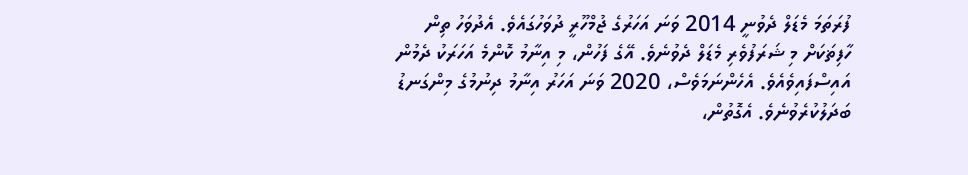ފުރަތަމަ މެޑަލް ދެވުނީ 2014 ވަނަ އަހަރުގެ ޖުމްހޫރީ ދުވަހުގައެވެ. އެދުވަހު ތިން ހާފިޡަކަށް މި ޝަރަފުވެރި މެޑަލް ދެވުނެވެ. އޭގެ ފަހުން، މި އިނާމު ކޮންމެ އަހަރަކު ދެމުން އައިސްފައިވެއެވެ. އެހެންނަމަވެސް، 2020 ވަނަ އަހަރު އިނާމު ދިނުމުގެ މިންގަނޑު ބަދަލުކުރެވުނެވެ. އެގޮތުން،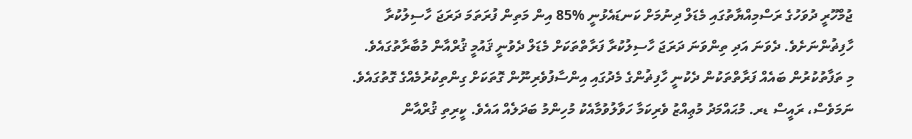ޖުމްހޫރީ ދުވަހުގެ ރަސްމިއްޔާތުގައި މެޑަލް ދިނުމަށް ކަނޑައެޅުނީ %85 އިން މަތިން ފުރަތަމަ ދަރަޖަ ހާސިލުކުރާ ހާފިޡުންނަށެވެ. ދެވަނަ އަދި ތިންވަނަ ދަރަޖަ ހާސިލުކުރާ ފަރާތްތަކަށް މެޑަލް ދެވުނީ ޤައުމީ ޤުރްއާން މުބާރާތުގައެވެ.
މި ތަފާތުކުރުން ބައެއް ފަރާތްތަކުން ދެކުނީ ހާފިޡުންގެ މެދުގައި އިންސާފުވެރިނޫން ގޮތަކަށް ގިންތިކުރުމެއްގެ ގޮތުގައެވެ. ނަމަވެސް، ރައީސް ޑރ. މުޙައްމަދު މުޢިއްޒު ވެރިކަމާ ހަވާލުވުމާއެކު މުހިންމު ބަދަލެއް އައެވެ. ކީރިތި ޤުރްއާން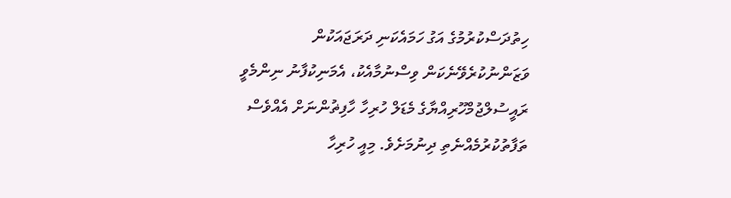ހިތުދަސްކުރުމުގެ އަގު ހަމައެކަނި ދަރަޖައަކުން ވަޒަންނުކުރެވޭނެކަން ވިސްނުމާއެކު، އެމަނިކުފާނު ނިންމެވީ ރައީސުލްޖުމްހޫރިއްޔާގެ މެޑަލް ހުރިހާ ހާފިޡުންނަށް އެއްވެސް ތަފާތުކުރުމެއްނެތި ދިނުމަށެވެ. މިއީ ހުރިހާ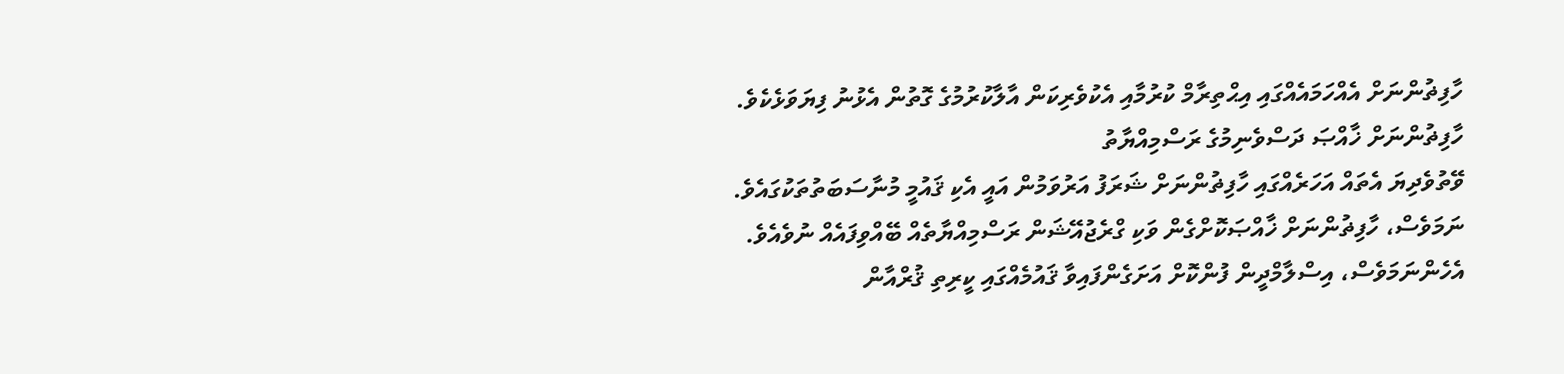ހާފިޡުންނަށް އެއްހަމައެއްގައި އިޙްތިރާމް ކުރުމާއި އެކުވެރިކަން އާލާކުރުމުގެ ގޮތުން އެޅުނު ފިޔަވަޅެކެވެ.
ހާފިޡުންނަށް ޚާއްޞަ ދަސްވެނިމުގެ ރަސްމިއްޔާތު
ވޭތުވެދިޔަ އެތައް އަހަރެއްގައި ހާފިޡުންނަށް ޝަރަފު އަރުވަމުން އައީ އެކި ޤައުމީ މުނާސަބަތުތަކުގައެވެ. ނަމަވެސް، ހާފިޡުންނަށް ޚާއްޞަކޮށްގެން ވަކި ގްރެޖުއޭޝަން ރަސްމިއްޔާތެއް ބޭއްވިފައެއް ނުވެއެވެ. އެހެންނަމަވެސް، އިސްލާމްދީން ފުންކޮށް އަށަގެންފައިވާ ޤައުމެއްގައި ކީރިތި ޤުރްއާން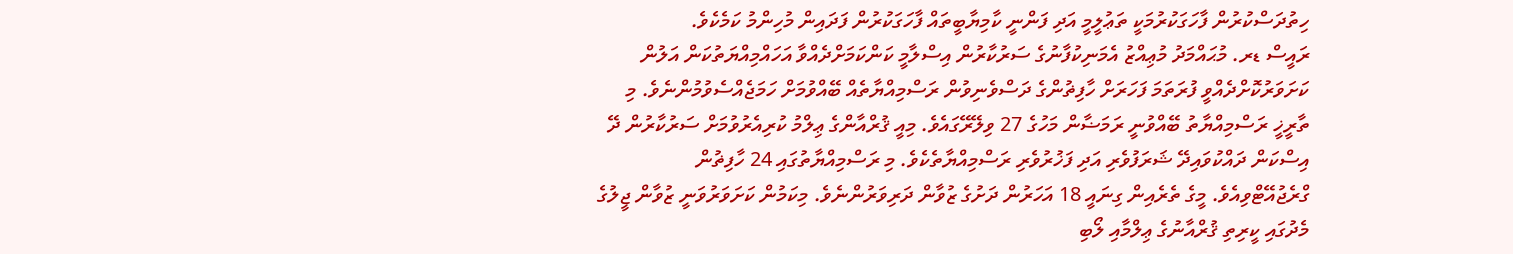ހިތުދަސްކުރުން ފާހަގަކުރުމަކީ ތަޢުލީމީ އަދި ފަންނީ ކާމިޔާބީތައް ފާހަގަކުރުން ފަދައިން މުހިންމު ކަމެކެވެ.
ރައީސް ޑރ. މުޙައްމަދު މުޢިއްޒު އެމަނިކުފާނުގެ ސަރުކާރުން އިސްލާމީ ކަންކަމަށްދެއްވާ އަހައްމިއްޔަތުކަން އަލުން ކަށަވަރުކޮށްދެއްވީ ފުރަތަމަ ފަހަރަށް ހާފިޡުންގެ ދަސްވެނިވުން ރަސްމިއްޔާތެއް ބޭއްވުމަށް ހަމަޖެއްސެވުމުންނެވެ. މި ތާރީޚީ ރަސްމިއްޔާތު ބޭއްވުނީ ރަމަޟާން މަހުގެ 27 ވިލޭރޭގައެވެ. މިއީ ޤުރްއާންގެ ޢިލްމު ކުރިއެރުވުމަށް ސަރުކާރުން ދޭ އިސްކަން ދައްކުވައިދޭ ޝަރަފުވެރި އަދި ފަޚުރުވެރި ރަސްމިއްޔާތެކެވެ. މި ރަސްމިއްޔާތުގައި 24 ހާފިޡުން ގްރެޖުއޭޓްވިއެވެ. މީގެ ތެރެއިން ގިނައީ 18 އަހަރުން ދަށުގެ ޒުވާން ދަރިވަރުންނެވެ. މިކަމުން ކަށަވަރުވަނީ ޒުވާން ޖީލުގެ މެދުގައި ކީރިތި ޤުރްއާނުގެ ޢިލްމާއި ލޯބި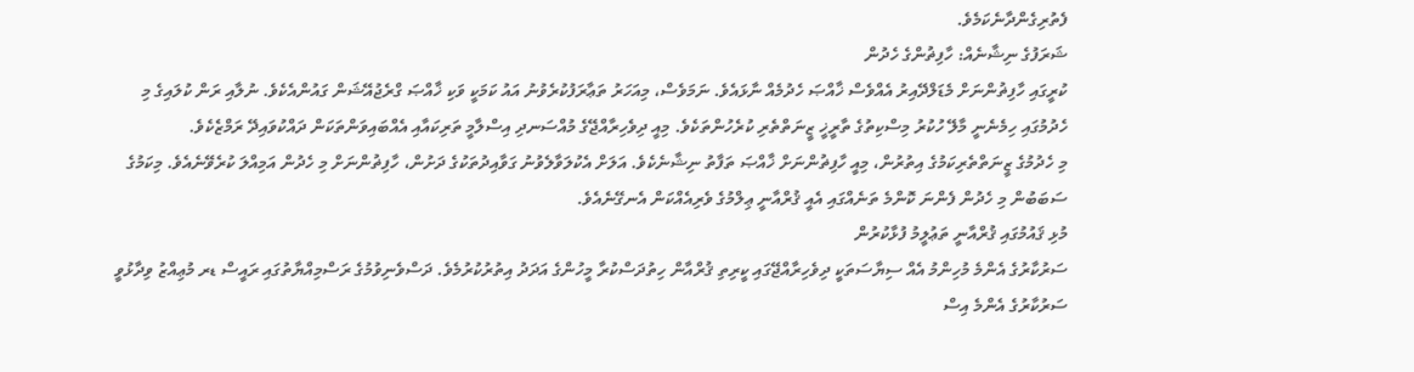ފެތުރިގެންދާނެކަމެވެ.
ޝަރަފުގެ ނިޝާނެއް: ހާފިޡުންގެ ހެދުން
ކުރީގައި ހާފިޡުންނަށް މެޑަލްދޭއިރު އެއްވެސް ޚާއްޞަ ހެދުމެއް ނާޅައެވެ. ނަމަވެސް، މިއަހަރު ތަޢާރަފުކުރެވުނު އައު ކަމަކީ ވަކި ޚާއްޞަ ގްރެޖުއޭޝަން ގައުންއެކެވެ. ނުލާއި ރަން ކުލައިގެ މި ހެދުމުގައި ހިމެނެނީ މާލޭ ހުކުރު މިސްކިތުގެ ތާރީޚީ ޒީނަތްތެރި ކުރެހުންތަކެވެ. މިއީ ދިވެހިރާއްޖޭގެ މުއްސަނދި އިސްލާމީ ތަރިކައާއި އެއްބައިވަންތަކަން ދައްކުވައިދޭ ރަމްޒެކެވެ.
މި ހެދުމުގެ ޒީނަތްތެރިކަމުގެ އިތުރުން، މިއީ ހާފިޡުންނަށް ޚާއްޞަ ތަފާތު ނިޝާނެކެވެ. އަލަށް އެކުލަވާލެވުނު ގަވާއިދުތަކުގެ ދަށުން، ހާފިޡުންނަށް މި ހެދުން އަމިއްލަ ކުރެވޭނެއެވެ. މިކަމުގެ ސަބަބުން މި ހެދުން ފެންނަ ކޮންމެ ތަނެއްގައި އެއީ ޤުރްއާނީ ޢިލްމުގެ ވެރިއެއްކަން އެނގޭނެއެވެ.
މުޅި ޤައުމުގައި ޤުރްއާނީ ތަޢުލީމު ފުޅާކުރުން
ސަރުކާރުގެ އެންމެ މުހިންމު އެއް ސިޔާސަތަކީ ދިވެހިރާއްޖޭގައި ކީރިތި ޤުރްއާން ހިތުދަސްކުރާ މީހުންގެ އަދަދު އިތުރުކުރުމެވެ. ދަސްވެނިވުމުގެ ރަސްމިއްޔާތުގައި ރައީސް ޑރ މުޢިއްޒު ވިދާޅުވީ ސަރުކާރުގެ އެންމެ އިސް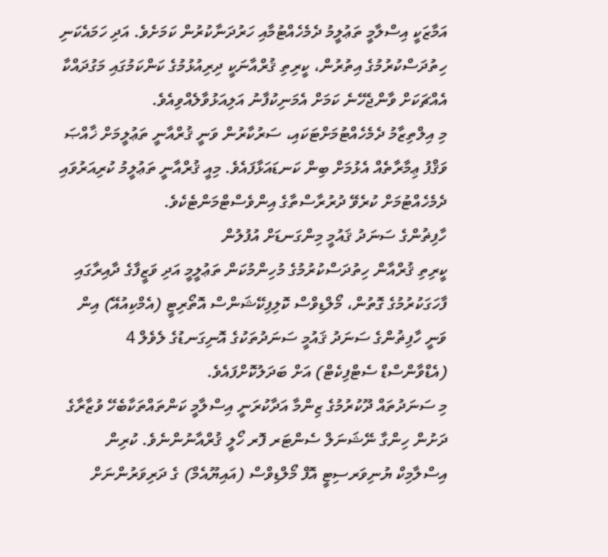އަމާޒަކީ އިސްލާމީ ތަޢުލީމު ދެމެހެއްޓުމާއި ހަރުދަނާކުރުން ކަމަށެވެ. އަދި ހަމައެކަނި ހިތުދަސްކުރުމުގެ އިތުރުން، ކީރިތި ޤުރްއާނަކީ ދިރިއުޅުމުގެ ކަންކަމުގައި މަގުދައްކާ އެއްޗަކަށް ވާންޖެހޭނެ ކަމަށް އެމަނިކުފާނު އަލިއަޅުވާލެއްވިއެވެ.
މި އިލްތިޒާމު ދެމެހެއްޓުމަށްޓަކައި، ސަރުކާރުން ވަނީ ޤުރްއާނީ ތަޢުލީމަށް ޚާއްޞަ ވަޤްފު ޢިމާރާތެއް އެޅުމަށް ބިން ކަނޑައަޅާފައެވެ. މިއީ ޤުރްއާނީ ތަޢުލީމު ކުރިއަރުވައި ދެމެހެއްޓުމަށް ކުރެވޭ ދުރުރާސްތާގެ އިންވެސްޓްމަންޓެކެވެ.
ހާފިޡުންގެ ސަނަދު ޤައުމީ މިންގަނޑަށް އުފުލުން
ކީރިތި ޤުރްއާން ހިތުދަސްކުރުމުގެ މުހިންމުކަން ތަޢުލީމީ އަދި ވަޒީފާގެ ދާއިރާގައި ފާހަގަކުރުމުގެ ގޮތުން، މޯލްޑިވްސް ކޮލިފިކޭޝަންސް އޮތޯރިޓީ (އެމްކިއުއޭ) އިން ވަނީ ހާފިޡުންގެ ސަނަދު ޤައުމީ ސަނަދުތަކުގެ އޮނިގަނޑުގެ ލެވެލް 4 (އެޑްވާންސްޑް ސެޓްފިކެޓް) އަށް ބަދަލުކޮށްފައެވެ.
މި ސަނަދުތައް ދޫކުރުމުގެ ޒިންމާ އަދާކުރަނީ އިސްލާމީ ކަންތައްތަކާބެހޭ ވުޒާރާގެ ދަށުން ހިންގާ ނޭޝަނަލް ސެންޓަރ ފޮރ ހޯލީ ޤުރްއާނުންނެވެ. ކުރިން އިސްލާމިކް ޔުނިވަރސިޓީ އޮފް މޯލްޑިވްސް (އައިޔޫއެމް) ގެ ދަރިވަރުންނަށް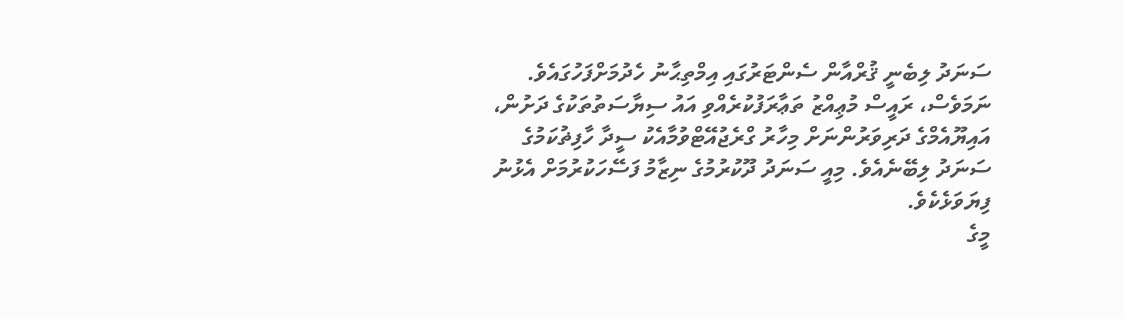ސަނަދު ލިބެނީ ޤުރްއާން ސެންޓަރުގައި އިމްތިޙާނު ހެދުމަށްފަހުގައެވެ. ނަމަވެސް، ރައީސް މުޢިއްޒު ތަޢާރަފުކުރެއްވި އައު ސިޔާސަތުތަކުގެ ދަށުން، އައިޔޫއެމްގެ ދަރިވަރުންނަށް މިހާރު ގްރެޖުއޭޓްވުމާއެކު ސީދާ ހާފިޡުކަމުގެ ސަނަދު ލިބޭނެއެވެ. މިއީ ސަނަދު ދޫކުރުމުގެ ނިޒާމު ފަސޭހަކުރުމަށް އެޅުނު ފިޔަވަޅެކެވެ.
މީގެ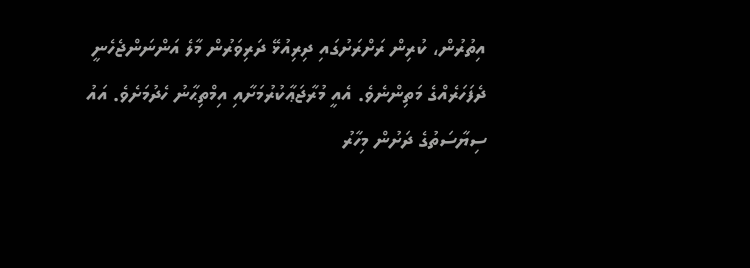އިތުރުން، ކުރިން ރަށްރަށުގައި ދިރިއުޅޭ ދަރިވަރުން މާލެ އަންނަންޖެހެނީ ދެފަހަރެއްގެ މަތިންނެވެ. އެއީ މުރާޖަޢާކުރުމަށާއި އިމްތިޙާނު ހެދުމަށެވެ. އައު ސިޔާސަތުގެ ދަށުން މިހާރު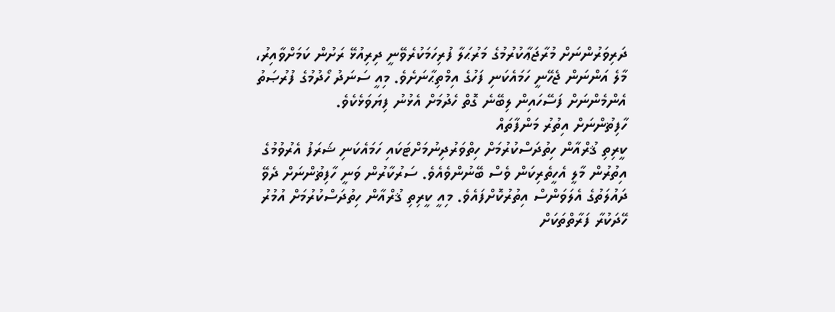ދަރިވަރުންނަށް މުރާޖަޢާކުރުމުގެ މަރުޙަލާ ފުރިހަމަކުރެވޭނީ ދިރިއުޅޭ ރަށުން ކަމަށްވާއިރު، މާލެ އަންނަން ޖެހޭނީ ހަމައެކަނި ފަހުގެ އިމްތިޙާނަށެވެ. މިއީ ސަނަދު ހޯދުމުގެ ފުރުޞަތު އެންމެންނަށް ފަސޭހައިން ލިބޭނެ ގޮތް ހެދުމަށް އެޅުނު ފިޔަވަޅެކެވެ.
ހާފިޡުންނަށް އިތުރު މަންފާތައް
ކީރިތި ޤުރްއާން ހިތުދަސްކުރުމަށް ހިތްވަރުދިނުމަށްޓަކައި ހަމައެކަނި ޝަރަފު އެރުވުމުގެ އިތުރުން މާލީ އެހީތެރިކަން ވެސް ބޭނުންވެއެވެ. ސަރުކާރުން ވަނީ ހާފިޡުންނަށް ދެވޭ ދައުލަތުގެ އެލަވަންސް އިތުރުކޮށްފައެވެ. މިއީ ކީރިތި ޤުރްއާން ހިތުދަސްކުރުމަށް އުމުރު ހޭދަކުރާ ފަރާތްތަކަށް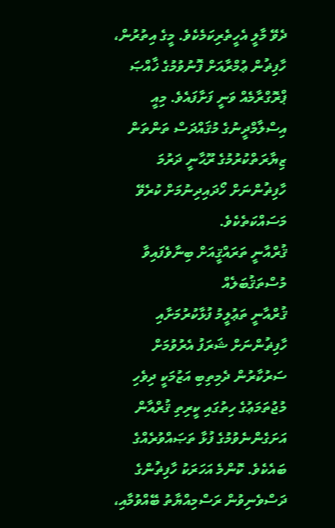ދެވޭ މާލީ އެހީތެރިކަމެކެވެ. މީގެ އިތުރުން، ހާފިޡުން ޢުމްރާއަށް ފޮނުވުމުގެ ޚާއްޞަ ޕްރޮގްރާމެއް ވަނީ ފަށާފައެވެ. މިއީ އިސްލާމްދީނުގެ މުޤައްދަސް ތަންތަން ޒިޔާރަތްކުރުމުގެ ރޫޙާނީ ދަރުމަ ހާފިޡުންނަށް ހޯދައިދިނުމަށް ކުރެވޭ މަސައްކަތެކެވެ.
ޤުރްއާނީ ތަރައްޤީއަށް ބިނާވެފައިވާ މުސްތަޤުބަލެއް
ޤުރްއާނީ ތަޢުލީމު ފުޅާކުރުމަށާއި ހާފިޡުންނަށް ޝަރަފު އެރުވުމަށް ސަރުކާރުން ދެމިތިބި އަޒުމަކީ ދިވެހި މުޖުތަމަޢުގެ ހިތުގައި ކީރިތި ޤުރްއާން އަށަގެންނެވުމުގެ ފުޅާ ތަޞައްވުރެއްގެ ބައެކެވެ. ކޮންމެ އަހަރަކު ހާފިޡުންގެ ދަސްވެނިވުން ރަސްމިއްޔާތު ބޭއްވުމާއި،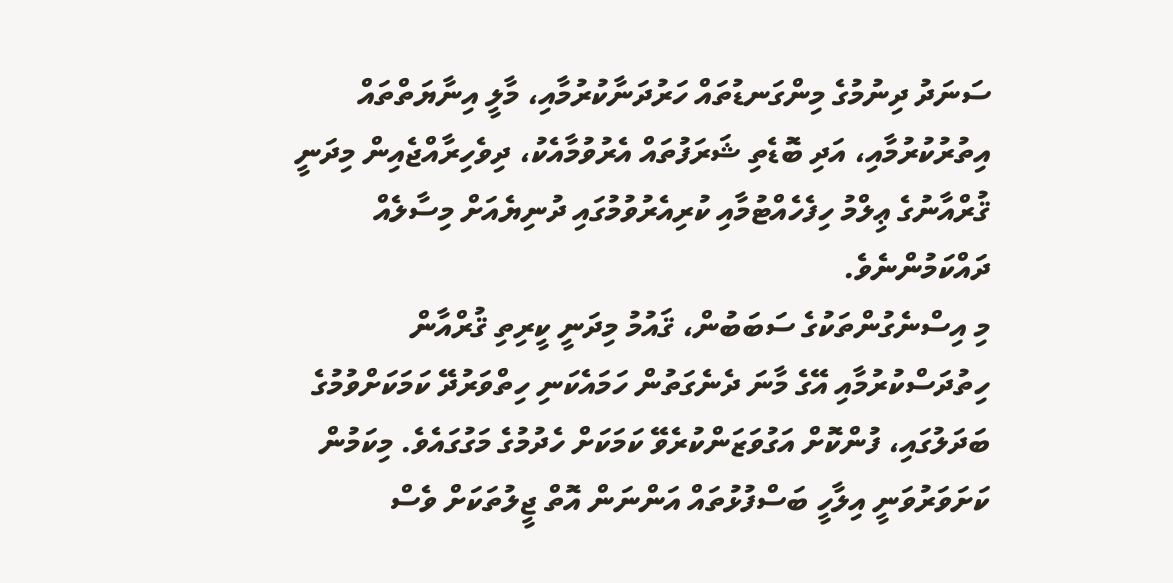ސަނަދު ދިނުމުގެ މިންގަނޑުތައް ހަރުދަނާކުރުމާއި، މާލީ އިނާޔަތްތައް އިތުރުކުރުމާއި، އަދި ބޮޑެތި ޝަރަފުތައް އެރުވުމާއެކު، ދިވެހިރާއްޖެއިން މިދަނީ ޤުރްއާނުގެ ޢިލްމު ހިފެހެއްޓުމާއި ކުރިއެރުވުމުގައި ދުނިޔެއަށް މިސާލެއް ދައްކަމުންނެވެ.
މި އިސްނެގުންތަކުގެ ސަބަބުން، ޤައުމު މިދަނީ ކީރިތި ޤުރްއާން ހިތުދަސްކުރުމާއި އޭގެ މާނަ ދެނެގަތުން ހަމައެކަނި ހިތްވަރުދޭ ކަމަކަށްވުމުގެ ބަދަލުގައި، ފުންކޮށް އަގުވަޒަންކުރެވޭ ކަމަކަށް ހެދުމުގެ މަގުގައެވެ. މިކަމުން ކަށަވަރުވަނީ އިލާހީ ބަސްފުޅުތައް އަންނަން އޮތް ޖީލުތަކަށް ވެސް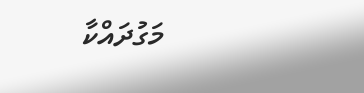މަގުދައްކާ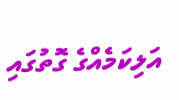އަލިކަމެއްގެ ގޮތުގައި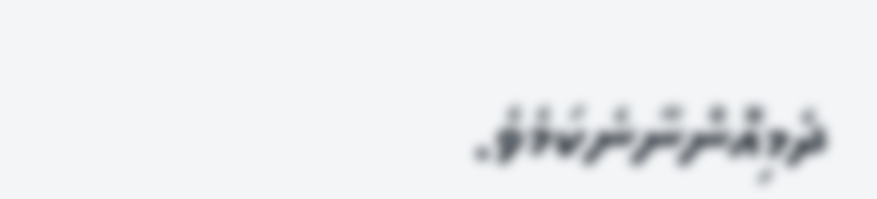ދެމިއޮންނާނެކަމެވެ.